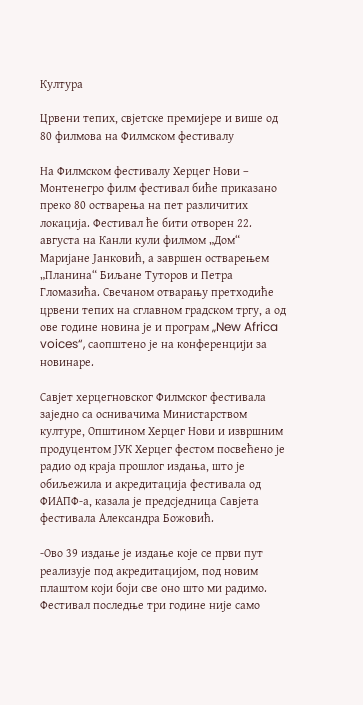Култура

Црвени тепих, свјетске премијере и више од 80 филмова на Филмском фестивалу

На Филмском фестивалу Херцег Нови – Монтенегро филм фестивал биће приказано преко 80 остварења на пет различитих локација. Фестивал ће бити отворен 22. августа на Канли кули филмом „Дом“ Маријане Јанковић, а завршен остварењем „Планина“ Биљане Туторов и Петра Гломазића. Свечаном отварању претходиће црвени тепих на сглавном градском тргу, а од ове године новина је и програм „New Africa voices“, саопштено је на конференцији за новинаре.

Савјет херцегновског Филмског фестивала заједно са оснивачима Министарством културе, Општином Херцег Нови и извршним продуцентом ЈУК Херцег фестом посвећено је радио од краја прошлог издања, што је обиљежила и акредитација фестивала од ФИАПФ-а, казала је предсједница Савјета фестивала Александра Божовић.

-Ово 39 издање је издање које се први пут реализује под акредитацијом, под новим плаштом који боји све оно што ми радимо. Фестивал последње три године није само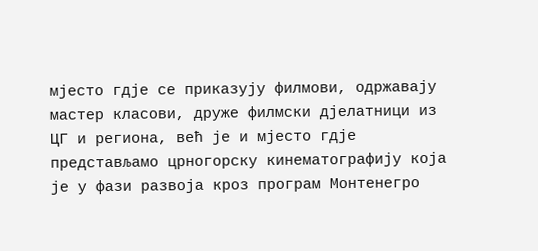мјесто гдје се приказују филмови, одржавају мастер класови, друже филмски дјелатници из ЦГ и региона, већ је и мјесто гдје представљамо црногорску кинематографију која је у фази развоја кроз програм Монтенегро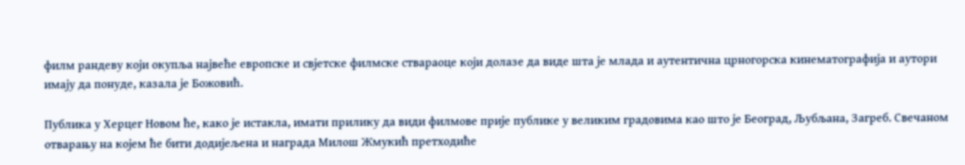филм рандеву који окупља највеће европске и свјетске филмске ствараоце који долазе да виде шта је млада и аутентична црногорска кинематографија и аутори имају да понуде, казала је Божовић.

Публика у Херцег Новом ће, како је истакла, имати прилику да види филмове прије публике у великим градовима као што је Београд, Љубљана, Загреб. Свечаном отварању на којем ће бити додијељена и награда Милош Жмукић претходиће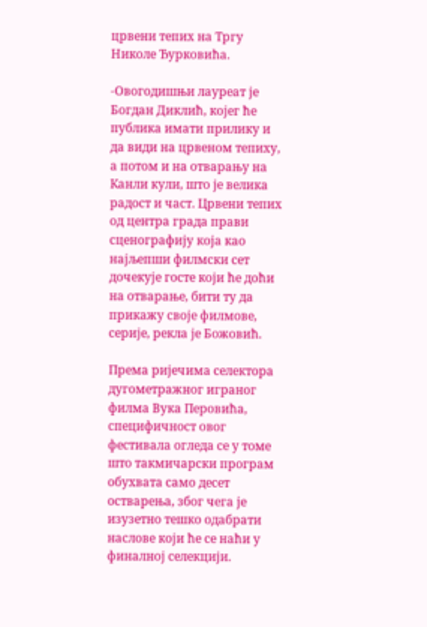црвени тепих на Тргу Николе Ђурковића.

-Овогодишњи лауреат је Богдан Диклић, којег ће публика имати прилику и да види на црвеном тепиху, а потом и на отварању на Канли кули, што је велика радост и част. Црвени тепих од центра града прави сценографију која као најљепши филмски сет дочекује госте који ће доћи на отварање, бити ту да прикажу своје филмове, серије, рекла је Божовић.

Према ријечима селектора дугометражног играног филма Вука Перовића, специфичност овог фестивала огледа се у томе што такмичарски програм обухвата само десет остварења, због чега је изузетно тешко одабрати наслове који ће се наћи у финалној селекцији.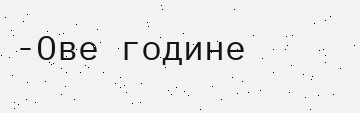-Ове године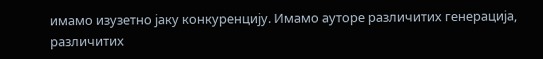имамо изузетно јаку конкуренцију. Имамо ауторе различитих генерација, различитих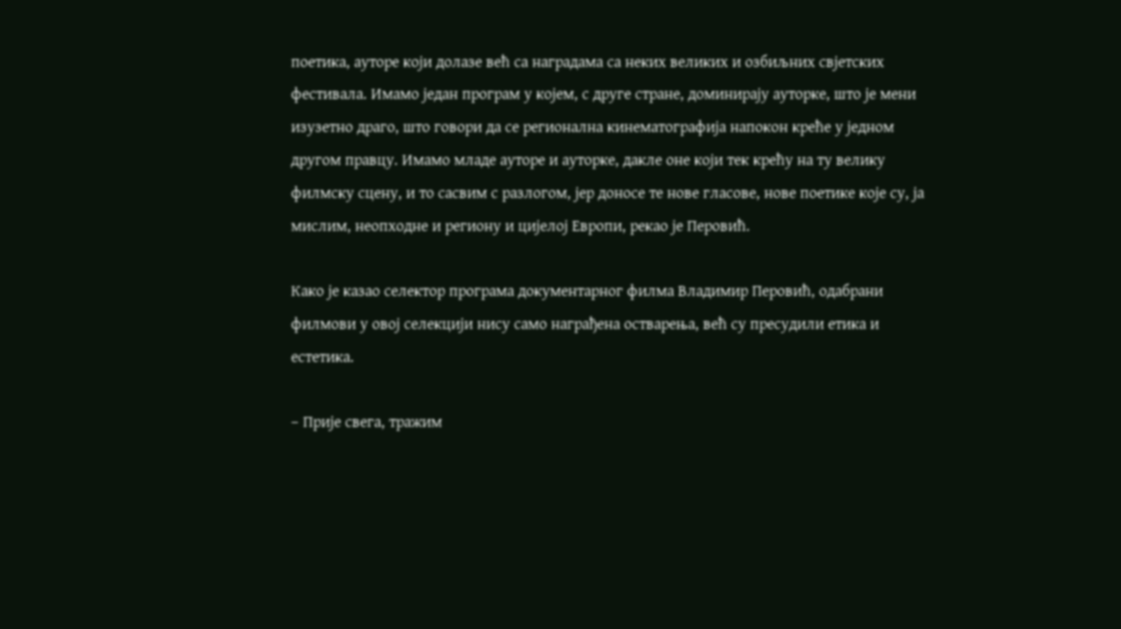поетика, ауторе који долазе већ са наградама са неких великих и озбиљних свјетских фестивала. Имамо један програм у којем, с друге стране, доминирају ауторке, што је мени изузетно драго, што говори да се регионална кинематографија напокон креће у једном другом правцу. Имамо младе ауторе и ауторке, дакле оне који тек крећу на ту велику филмску сцену, и то сасвим с разлогом, јер доносе те нове гласове, нове поетике које су, ја мислим, неопходне и региону и цијелој Европи, рекао је Перовић.

Како је казао селектор програма документарног филма Владимир Перовић, одабрани филмови у овој селекцији нису само награђена остварења, већ су пресудили етика и естетика.

– Прије свега, тражим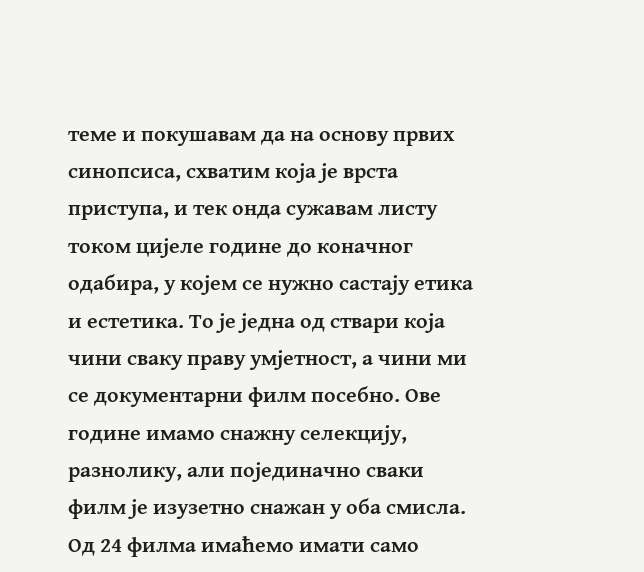теме и покушавам да на основу првих синопсиса, схватим која је врста приступа, и тек онда сужавам листу током цијеле године до коначног одабира, у којем се нужно састају етика и естетика. То је једна од ствари која чини сваку праву умјетност, а чини ми се документарни филм посебно. Ове године имамо снажну селекцију, разнолику, али појединачно сваки филм је изузетно снажан у оба смисла. Од 24 филма имаћемо имати само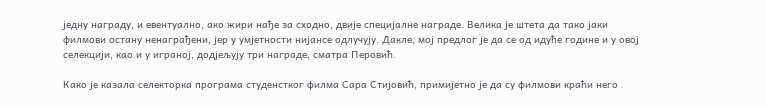једну награду, и евентуално, ако жири нађе за сходно, двије специјалне награде. Велика је штета да тако јаки филмови остану ненаграђени, јер у умјетности нијансе одлучују. Дакле, мој предлог је да се од идуће године и у овој селекцији, као и у играној, додјељују три награде, сматра Перовић.

Како је казала селекторка програма студенстког филма Сара Стијовић, примијетно је да су филмови краћи него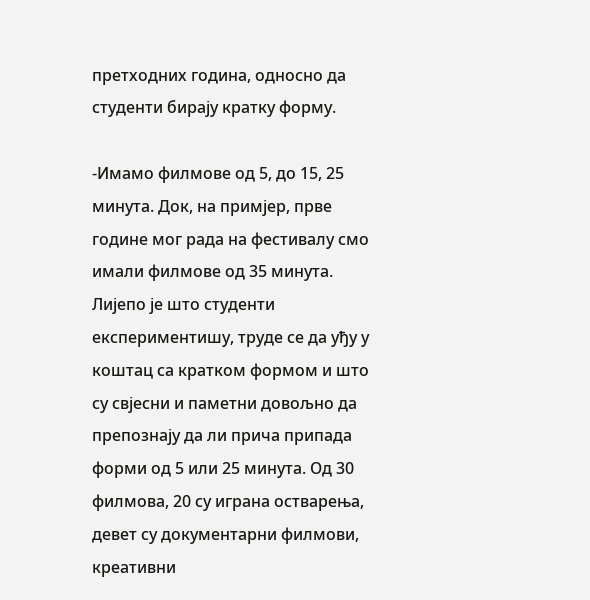претходних година, односно да студенти бирају кратку форму.

-Имамо филмове од 5, до 15, 25 минута. Док, на примјер, прве године мог рада на фестивалу смо имали филмове од 35 минута. Лијепо је што студенти експериментишу, труде се да уђу у коштац са кратком формом и што су свјесни и паметни довољно да препознају да ли прича припада форми од 5 или 25 минута. Од 30 филмова, 20 су играна остварења, девет су документарни филмови, креативни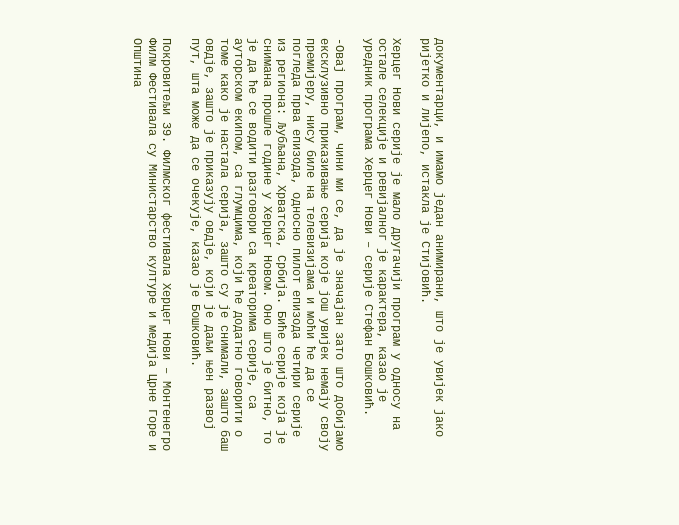документарци, и имамо један анимирани, што је увијек јако ријетко и лијепо, истакла је Стијовић.

Херцег Нови серије је мало другачији програм у односу на остале селекције и ревијалног је карактера, казао је уредник програма Херцег Нови – серије Стефан Бошковић.

-Овај програм, чини ми се, да је значајан зато што добијамо ексклузивно приказивање серија које још увијек немају своју премијеру, нису биле на телевизијама и моћи ће да се погледа прва епизода, односно пилот епизода четири серије из региона: Љубљана, Хрватска, Србија. Биће серије која је снимана прошле године у Херцег Новом. Оно што је битно, то је да ће се водити разговори са креаторима серије, са ауторском екипом, са глумцима, који ће додатно говорити о томе како је настала серија, зашто су је снимали, зашто баш овдје, зашто је приказују овдје, који је даљи њен развој пут, шта може да се очекује, казао је Бошковић.

Покровитељи 39. Филмског фестивала Херцег Нови – Монтенегро Филм Фестивала су Министарство културе и медија Црне Горе и Општина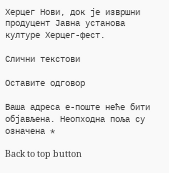Херцег Нови, док је извршни продуцент Јавна установа културе Херцег-фест.

Слични текстови

Оставите одговор

Ваша адреса е-поште неће бити објављена. Неопходна поља су означена *

Back to top button